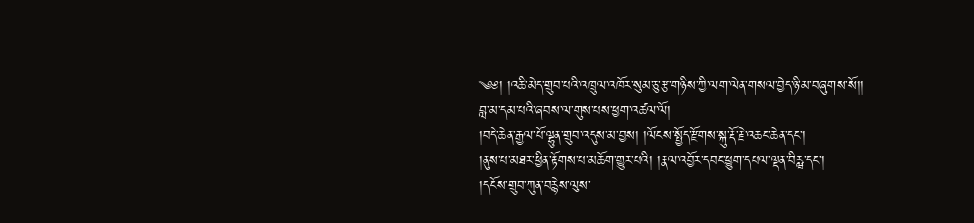༄༅། །འཆི་མེད་གྲུབ་པའི་འཁྲུལ་འཁོར་སུམ་ཅུ་རྩ་གཉིས་ཀྱི་ལག་ལེན་གསལ་བྱེད་ཉི་མ་བཞུགས་སོ།།
བླ་མ་དམ་པའི་ཞབས་ལ་གུས་པས་ཕྱག་འཚལ་ལོ།
།བདེ་ཆེན་རྒྱལ་པོ་ལྷུན་གྲུབ་འདུས་མ་བྱས། །ལོངས་སྤྱོད་རྫོགས་སྐུ་རྡོ་རྗེ་འཆང་ཆེན་དང་།
།ནུས་པ་མཐར་ཕྱིན་རྟོགས་པ་མཆོག་གྱུར་པའི། །རྣལ་འབྱོར་དབང་ཕྱུག་དཔལ་ལྡན་བིརྺ་དང་།
།དངོས་གྲུབ་ཀུན་བརྙེས་ལུས་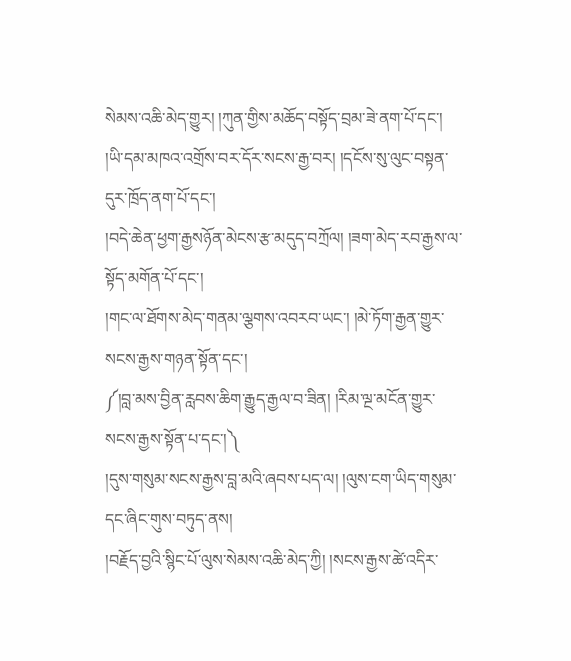སེམས་འཆི་མེད་གྱུར། །ཀུན་གྱིས་མཆོད་བསྟོད་བྲམ་ཟེ་ནག་པོ་དང་།
།ཡི་དམ་མཁའ་འགྲོས་བར་དོར་སངས་རྒྱ་བར། །དངོས་སུ་ལུང་བསྟན་དུར་ཁྲོད་ནག་པོ་དང་།
།བདེ་ཆེན་ཕྱག་རྒྱསཉོན་མེངས་རྩ་མདུད་བཀྲོལ། །ཟག་མེད་རབ་རྒྱས་ལ་སྟོད་མགོན་པོ་དང་།
།གང་ལ་ཐོགས་མེད་གནམ་ལྕགས་འབརབ་ཡང་། །མེ་ཏོག་རྒྱན་གྱུར་སངས་རྒྱས་གཉན་སྟོན་དང་།
༼།བླ་མས་བྱིན་རླབས་ཆིག་རྒྱུད་རྒྱལ་བ་ཟིན། །རིམ་ལྔ་མངོན་གྱུར་སངས་རྒྱས་སྟོན་པ་དང་།༽
།དུས་གསུམ་སངས་རྒྱས་བླ་མའི་ཞབས་པད་ལ། །ལུས་ངག་ཡིད་གསུམ་དང་ཞིང་གུས་བཏུད་ནས།
།བརྗོད་བྱའི་སྙིང་པོ་ལུས་སེམས་འཆི་མེད་ཀྱི། །སངས་རྒྱས་ཚེ་འདིར་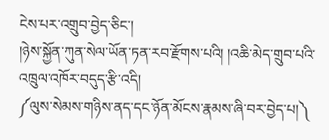ངེས་པར་འགྲུབ་བྱེད་ཅིང་།
།ཉེས་སྐྱོན་ཀུན་སེལ་ཡོན་ཏན་རབ་རྫོགས་པའི། །འཆི་མེད་གྲུབ་པའི་འཁྲུལ་འཁོར་བདུད་རྩི་འདི།
༼ལུས་སེམས་གཉིས་ནད་དང་ཉོན་མོངས་རྣམས་ཞི་བར་བྱེད་པ།༽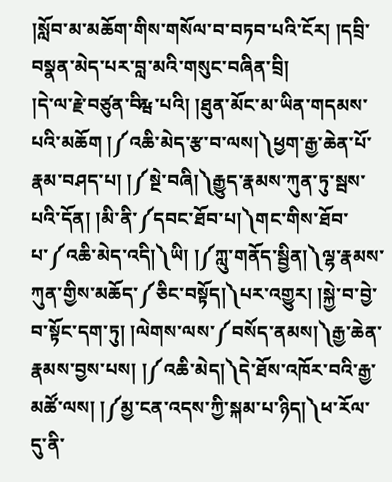།སློབ་མ་མཆོག་གིས་གསོལ་བ་བཏབ་པའི་ངོར། །དབྲི་བསྣན་མེད་པར་བླ་མའི་གསུང་བཞིན་བྲི།
།དེ་ལ་རྗེ་བཙུན་བིརྺ་པའི། །ཐུན་མོང་མ་ཡིན་གདམས་པའི་མཆོག །༼འཆི་མེད་རྩ་བ་ལས།༽ཕྱག་རྒྱ་ཆེན་པོ་རྣམ་བཤད་པ། །༼སྔེ་བཞི།༽རྒྱུད་རྣམས་ཀུན་ཏུ་སྦས་པའི་དོན། །མི་ནི་༼དབང་ཐོབ་པ།༽གང་གིས་ཐོབ་པ་༼འཆི་མེད་འདི།༽ཡི། །༼ཀླུ་གནོད་སྦྱིན།༽ལྷ་རྣམས་ཀུན་གྱིས་མཆོད་༼ཅིང་བསྟོད།༽པར་འགྱུར། །སྐྱེ་བ་བྱེ་བ་སྟོང་དག་ཏུ། །ལེགས་ལས་༼བསོད་ནམས།༽རྒྱ་ཆེན་རྣམས་བྱས་པས། །༼འཆི་མེད།༽དེ་ཐོས་འཁོར་བའི་རྒྱ་མཚོ་ལས། །༼མྱ་ངན་འདས་ཀྱི་སྐམ་པ་ཉིད།༽ཕ་རོལ་དུ་ནི་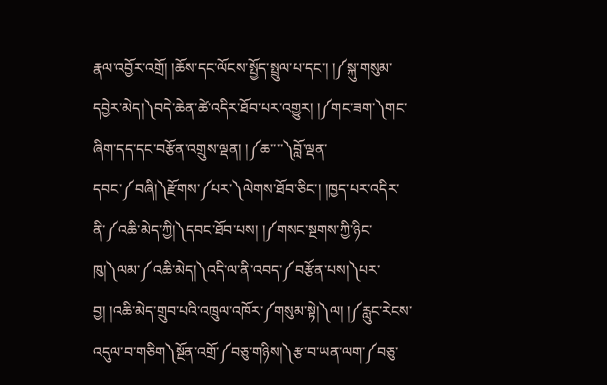རྣལ་འབྱོར་འགྲོ། །ཆོས་དང་ལོངས་སྤྱོད་སྤྲུལ་པ་དང་། །༼སྐུ་གསུམ་དབྱེར་མེད།༽བདེ་ཆེན་ཚེ་འདིར་ཐོབ་པར་འགྱུར། །༼གང་ཟག་༽གང་ཞིག་དད་དང་བརྩོན་འགྲུས་ལྡན། །༼ཆ་་་་༽བློ་ལྡན་དབང་༼བཞི།༽རྫོགས་༼པར་༽ལེགས་ཐོབ་ཅིང་། །ཁྱད་པར་འདིར་ནི་༼འཆི་མེད་ཀྱི།༽དབང་ཐོབ་པས། །༼གསང་སྔགས་ཀྱི་ཉིང་ཁུ།༽ལམ་༼འཆི་མེད།༽འདི་ལ་ནི་འབད་༼བརྩོན་པས།༽པར་བྱ། །འཆི་མེད་གྲུབ་པའི་འཁྲུལ་འཁོར་༼གསུམ་སྟེ།༽ལ། །༼རླུང་རེངས་འདུལ་བ་གཅིག༽སྔོན་འགྲོ་༼བཅུ་གཉིས།༽རྩ་བ་ཡན་ལག་༼བཅུ་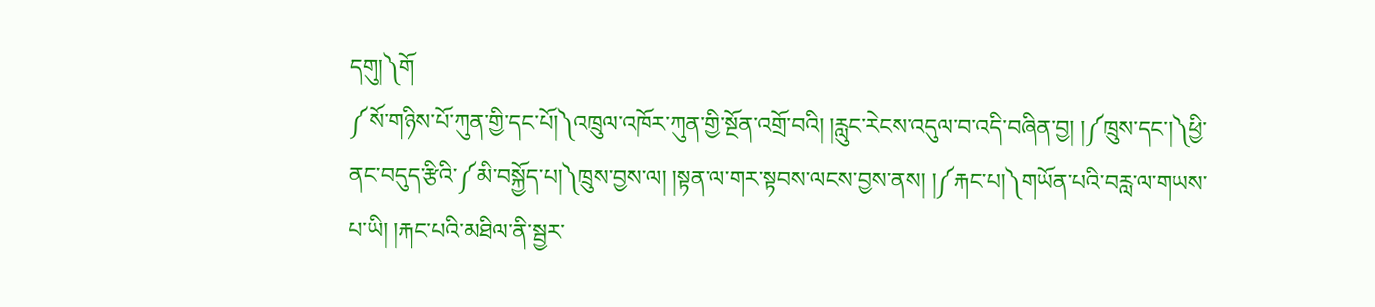དགུ།༽གོ
༼སོ་གཉིས་པོ་ཀུན་གྱི་དང་པོ།༽འཁྲུལ་འཁོར་ཀུན་གྱི་སྔོན་འགྲོ་བའི། །རླུང་རེངས་འདུལ་བ་འདི་བཞིན་བྱ། །༼ཁྲུས་དང་།༽ཕྱི་ནང་བདུད་རྩིའི་༼མི་བསྐྱོད་པ།༽ཁྲུས་བྱས་ལ། །སྟན་ལ་གར་སྟབས་ལངས་བྱས་ནས། །༼རྐང་པ།༽གཡོན་པའི་བརླ་ལ་གཡས་པ་ཡི། །རྐང་པའི་མཐིལ་ནི་སྦྱར་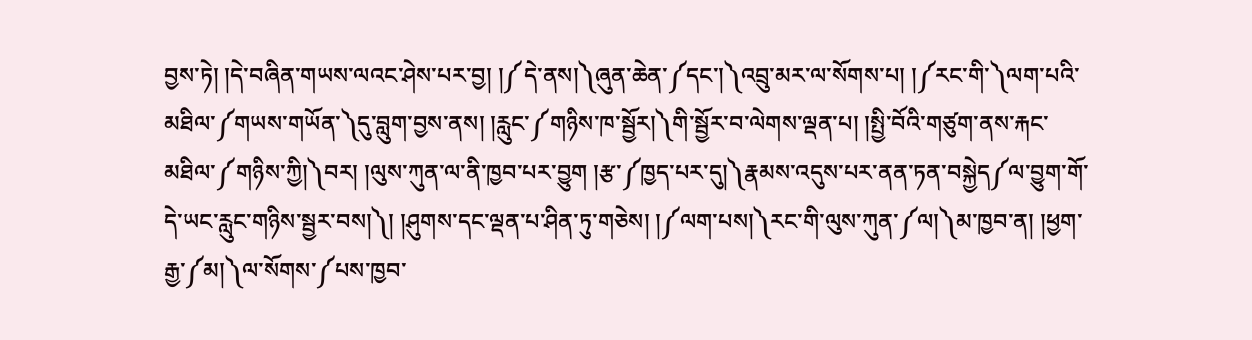བྱས་ཏེ། །དེ་བཞིན་གཡས་ལའང་ཤེས་པར་བྱ། །༼དེ་ནས།༽ཞུན་ཆེན་༼དང་།༽འབྲུ་མར་ལ་སོགས་པ། །༼རང་གི་༽ལག་པའི་མཐིལ་༼གཡས་གཡོན་༽དུ་བླུག་བྱས་ནས། །རླུང་༼གཉིས་ཁ་སྦྱོར།༽གི་སྦྱོར་བ་ལེགས་ལྡན་པ། །སྤྱི་བོའི་གཙུག་ནས་རྐང་མཐིལ་༼གཉིས་ཀྱི།༽བར། །ལུས་ཀུན་ལ་ནི་ཁྱབ་པར་བྱུག །རྩ་༼ཁྱད་པར་དུ།༽རྣམས་འདུས་པར་ནན་ཏན་བསྐྱེད༼ལ་བྱུག་གོ་དེ་ཡང་རླུང་གཉིས་སྦྱར་བས།༽། །ཤུགས་དང་ལྡན་པ་ཤིན་ཏུ་གཅེས། །༼ལག་པས།༽རང་གི་ལུས་ཀུན་༼ལ།༽མ་ཁྱབ་ན། །ཕྱག་རྒྱ་༼མ།༽ལ་སོགས་༼པས་ཁྱབ་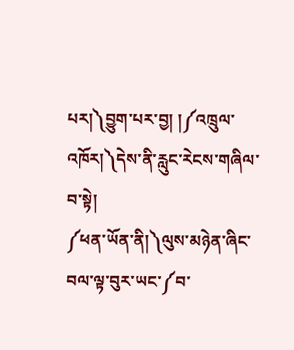པར།༽བྱུག་པར་བྱ། །༼འཁྲུལ་འཁོར།༽དེས་ནི་རླུང་རེངས་གཞིལ་བ་སྟེ།
༼ཕན་ཡོན་ནི།༽ལུས་མཉེན་ཞིང་བལ་ལྟ་བུར་ཡང་༼བ་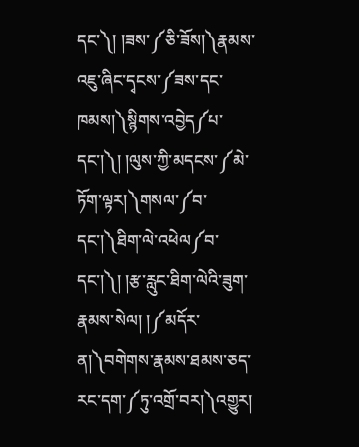དང་༽། །ཟས་༼ཅི་ཟོས།༽རྣམས་འཇུ་ཞིང་དྭངས་༼ཟས་དང་ཁམས།༽སྙིགས་འབྱེད༼པ་དང་།༽། །ལུས་ཀྱི་མདངས་༼མེ་ཏོག་ལྟར།༽གསལ་༼བ་དང་།༽ཐིག་ལེ་འཕེལ༼བ་དང་།༽། །རྩ་རླུང་ཐིག་ལེའི་ཟུག་རྣམས་སེལ། །༼མདོར་ན།༽བགེགས་རྣམས་ཐམས་ཅད་རང་དག་༼ཏུ་འགྲོ་བར།༽འགྱུར།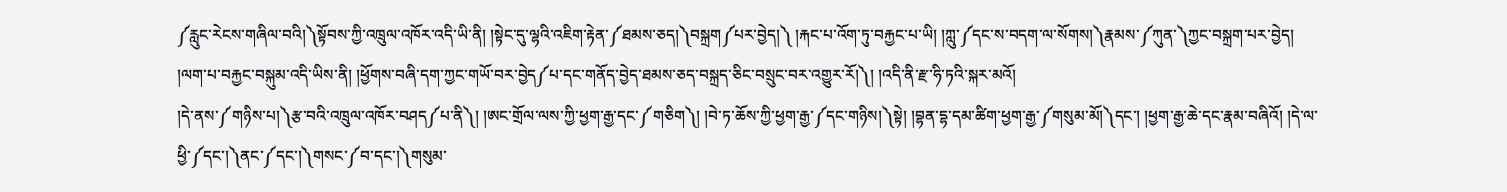༼རླུང་རེངས་གཞིལ་བའི།༽སྟོབས་ཀྱི་འཁྲུལ་འཁོར་འདི་ཡི་ནི། །སྟེང་དུ་ལྷའི་འཇིག་རྟེན་༼ཐམས་ཅད།༽བསྐྲག༼པར་བྱེད།༽ །རྐང་པ་འོག་ཏུ་བརྐྱང་པ་ཡི། །ཀླུ་༼དང་ས་བདག་ལ་སོགས།༽རྣམས་༼ཀུན་༽ཀྱང་བསྐྲག་པར་བྱེད།
།ལག་པ་བརྐྱང་བསྐུམ་འདི་ཡིས་ནི། །ཕྱོགས་བཞི་དག་ཀྱང་གཡོ་བར་བྱེད༼པ་དང་གནོད་བྱེད་ཐམས་ཅད་བསྐྲད་ཅིང་བསྲུང་བར་འགྱུར་རོ།༽། །འདི་ནི་རྫ་ཧི་ཏའི་སྐར་མའོ།
།དེ་ནས་༼གཉིས་པ།༽རྩ་བའི་འཁྲུལ་འཁོར་བཤད༼པ་ནི༽། །ཨང་གྲོལ་ལས་ཀྱི་ཕྱག་རྒྱ་དང་༼གཅིག༽། །བེ་ཏ་ཆོས་ཀྱི་ཕྱག་རྒྱ་༼དང་གཉིས།༽སྟེ། །བྷན་དྷ་དམ་ཚིག་ཕྱག་རྒྱ་༼གསུམ་མོ།༽དང་། །ཕྱག་རྒྱ་ཆེ་དང་རྣམ་བཞིའོ། །དེ་ལ་ཕྱི་༼དང་།༽ནང་༼དང་།༽གསང་༼བ་དང་།༽གསུམ་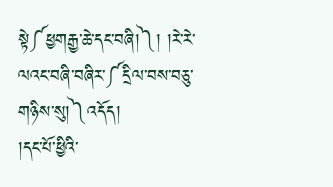སྟེ༼ཕྱགརྒྱ་ཆེ་དང་བཞི།༽། །རེ་རེ་ལའང་བཞི་བཞིར་༼དྲིལ་བས་བཅུ་གཉིས་སུ།༽འདོད།
།དང་པོ་ཕྱིའི་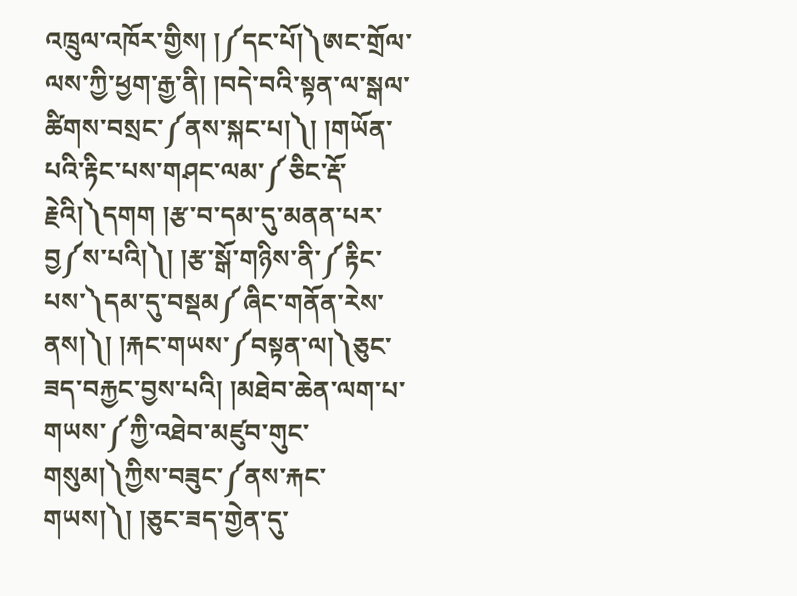འཁྲུལ་འཁོར་གྱིས། །༼དང་པོ།༽ཨང་གྲོལ་ལས་ཀྱི་ཕྱག་རྒྱ་ནི། །བདེ་བའི་སྟན་ལ་སྒལ་ཚིགས་བསྲང་༼ནས་སྐང་པ།༽། །གཡོན་པའི་རྟིང་པས་གཤང་ལམ་༼ཅིང་རྡོ་རྗེའི།༽དགག །རྩ་བ་དམ་དུ་མནན་པར་བྱ༼ས་པའི།༽། །རྩ་སྒོ་གཉིས་ནི་༼རྟིང་པས་༽དམ་དུ་བསྡམ༼ཞིང་གནོན་རེས་ནས།༽། །རྐང་གཡས་༼བསྟན་ལ།༽ཅུང་ཟད་བརྐྱང་བྱས་པའི། །མཐེབ་ཆེན་ལག་པ་གཡས་༼ཀྱི་འཐེབ་མཛུབ་གུང་གསུམ།༽ཀྱིས་བཟུང་༼ནས་རྐང་གཡས།༽། །ཅུང་ཟད་གྱེན་དུ་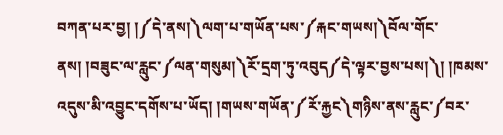བཀན་པར་བྱ། །༼དེ་ནས།༽ལག་པ་གཡོན་པས་༼རྐང་གཡས།༽བོལ་གོང་ནས། །བཟུང་ལ་རླུང་༼ལན་གསུམ།༽རོ་དྲག་ཏུ་འབུད༼དེ་ལྟར་བྱས་པས།༽། །ཁམས་འདུས་མི་འབྱུང་དགོས་པ་ཡོད། །གཡས་གཡོན་༼རོ་རྐྱང༽གཉིས་ནས་རླུང་༼བར་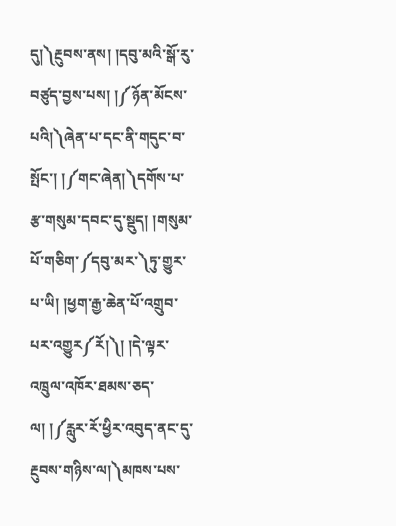དུ།༽རྔུབས་ནས། །དབུ་མའི་སྒོ་རུ་བཙུད་བྱས་པས། །༼ཉོན་མོངས་པའི།༽ཞེན་པ་དང་ནི་གདུང་བ་སྤོང་། །༼གང་ཞེན།༽དགོས་པ་རྩ་གསུམ་དབང་དུ་སྡུད། །གསུམ་པོ་གཅིག་༼དབུ་མར་༽ཏུ་གྱུར་པ་ཡི། །ཕྱག་རྒྱ་ཆེན་པོ་འགྲུབ་པར་འགྱུར༼རོ།༽། །དེ་ལྟར་འཁྲུལ་འཁོར་ཐམས་ཅད་ལ། །༼རླུར་རོ་ཕྱིར་འབུད་ནང་དུ་རྔུབས་གཉིས་ལ།༽མཁས་པས་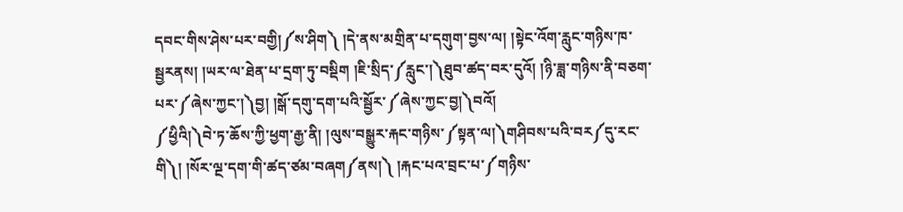དབང་གིས་ཤེས་པར་བགྱི།༼ས་ཤིག༽ །དེ་ནས་མགྲིན་པ་དགུག་བྱས་ལ། །སྟེང་འོག་རླུང་གཉིས་ཁ་སྦྱརནས། །ཡར་ལ་ཐེན་པ་དྲག་ཏུ་བསྡིག །ཇི་སྲིད་༼རླུང་།༽ཐུབ་ཚད་བར་དུའོ། །ཉི་ཟླ་གཉིས་ནི་བཅག་པར་༼ཞེས་ཀྱང་།༽བྱ། །སྒོ་དགུ་དག་པའི་སྦྱོར་༼ཞེས་ཀྱང་བྱ།༽བའོ།
༼ཕྱིའི།༽བེ་ཏ་ཆོས་ཀྱི་ཕྱག་རྒྱ་ནི། །ལུས་བསྒྱུར་རྐང་གཉིས་༼སྟན་ལ།༽གཤིབས་པའི་བར༼དུ་རང་གི༽། །སོར་ལྔ་དག་གི་ཚད་ཙམ་བཞག༼ནས།༽ །རྐང་པའ་བྲང་པ་༼གཉིས་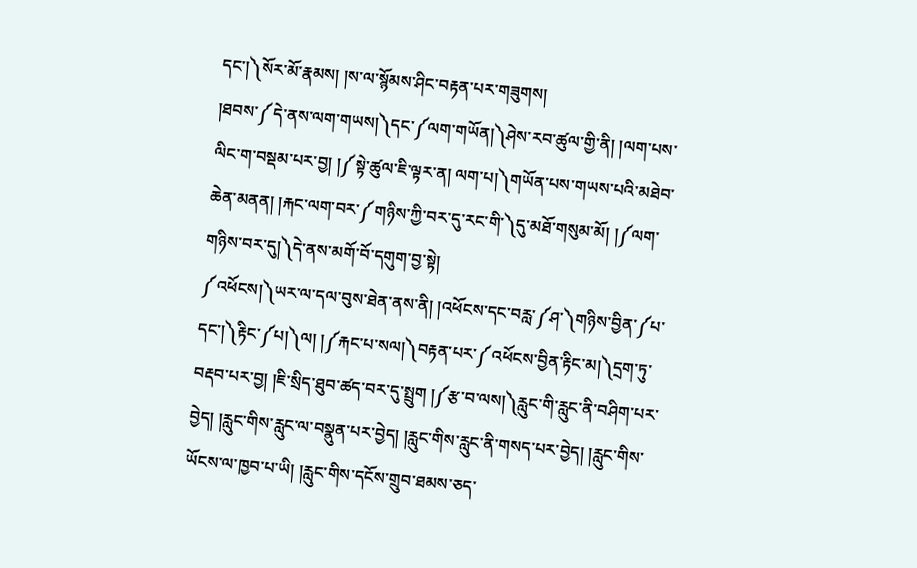དང་།༽སོར་མོ་རྣམས། །ས་ལ་སྙོམས་ཤིང་བརྟན་པར་གཟུགས།
།ཐབས་༼དེ་ནས་ལག་གཡས།༽དང་༼ལག་གཡོན།༽ཤེས་རབ་ཚུལ་གྱི་ནི། །ལག་པས་ལིང་ག་བསྡམ་པར་བྱ། །༼སྟེ་ཚུལ་ཇི་ལྟར་ན། ལག་པ།༽གཡོན་པས་གཡས་པའི་མཐེབ་ཆེན་མནན། །རྐང་ལག་བར་༼གཉིས་ཀྱི་བར་དུ་རང་གི་༽དུ་མཐོ་གསུམ་མོ། །༼ལག་གཉིས་བར་དུ།༽དེ་ནས་མགོ་བོ་དགུག་བྱ་སྟེ།
༼འཕོངས།༽ཡར་ལ་དལ་བུས་ཐེན་ནས་ནི། །འཕོངས་དང་བརླ་༼ཤ་༽གཉིས་བྱིན་༼པ་དང་།༽རྟིང་༼པ།༽ལ། །༼རྐང་པ་སལ།༽བརྟན་པར་༼འཕོངས་བྱིན་རྟིང་མ།༽དྲག་ཏུ་བརྡབ་པར་བྱ། །ཇི་སྲིད་ཐུབ་ཚད་བར་དུ་སྤྲུག །༼རྩ་བ་ལས།༽རླུང་གི་རླུང་ནི་བཤིག་པར་བྱེད། །རླུང་གིས་རླུང་ལ་བསྣུན་པར་བྱེད། །རླུང་གིས་རླུང་ནི་གསད་པར་བྱེད། །རླུང་གིས་ཡོངས་ལ་ཁྱབ་པ་ཡི། །རླུང་གིས་དངོས་གྲུབ་ཐམས་ཅད་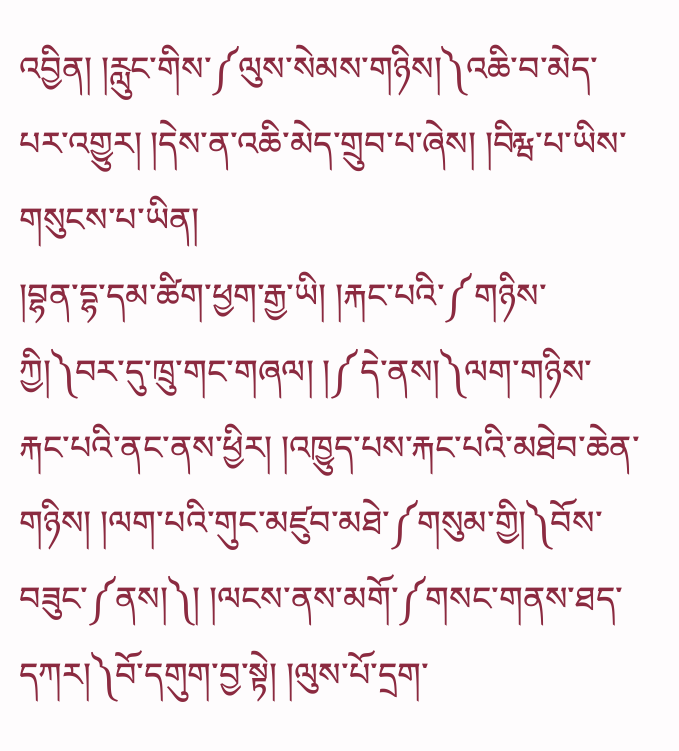འབྱིན། །རླུང་གིས་༼ལུས་སེམས་གཉིས།༽འཆི་བ་མེད་པར་འགྱུར། །དེས་ན་འཆི་མེད་གྲུབ་པ་ཞེས། །བིརྺ་པ་ཡིས་གསུངས་པ་ཡིན།
།བྷན་དྷ་དམ་ཚིག་ཕྱག་རྒྱ་ཡི། །རྐང་པའི་༼གཉིས་ཀྱི།༽བར་དུ་ཁྲུ་གང་གཞལ། །༼དེ་ནས།༽ལག་གཉིས་རྐང་པའི་ནང་ནས་ཕྱིར། །འཁྱུད་པས་རྐང་པའི་མཐེབ་ཆེན་གཉིས། །ལག་པའི་གུང་མཛུབ་མཐེ་༼གསུམ་གྱི།༽བོས་བཟུང་༼ནས།༽། །ལངས་ནས་མགོ་༼གསང་གནས་ཐད་དཀར།༽བོ་དགུག་བྱ་སྟེ། །ལུས་པོ་དྲག་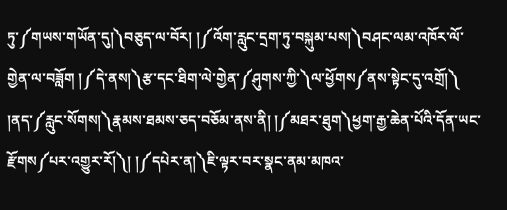ཏུ་༼གཡས་གཡོན་དུ།༽བཅུད་ལ་བོར། །༼འོག་རླུང་དྲག་ཏུ་བསྐུམ་པས།༽བཤང་ལམ་འཁོར་ལོ་གྱེན་ལ་བཟློག །༼དེ་ནས།༽རྩ་དང་ཐིག་ལེ་གྱེན་༼ཤུགས་ཀྱི་༽ལ་ཕྱོགས༼ནས་སྟེང་དུ་འགྲོ།༽
།ནད་༼རླུང་སོགས།༽རྣམས་ཐམས་ཅད་བཅོམ་ནས་ནི། །༼མཐར་ཐུག༽ཕྱག་རྒྱ་ཆེན་པོའི་དོན་ཡང་རྫོགས༼པར་འགྱུར་རོ།༽། །༼དཔེར་ན།༽ཇི་ལྟར་བར་སྣང་ནམ་མཁའ་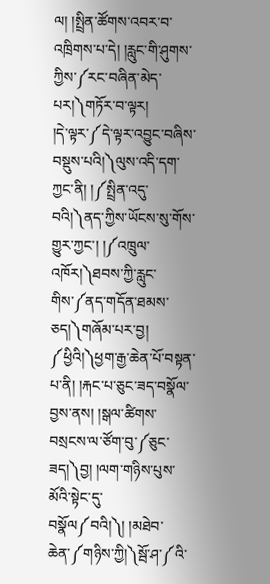ལ། །སྤྲིན་ཚོགས་འབར་བ་འཁྲིགས་པ་དེ། །རླུང་གི་ཤུགས་ཀྱིས་༼རང་བཞིན་མེད་པར།༽གཏོར་བ་ལྟར།
།དེ་ལྟར་༼དེ་ལྟར་འབྱུང་བཞིས་བསྡུས་པའི།༽ལུས་འདི་དག་ཀྱང་ནི། །༼སྤྲིན་འདུ་བའི།༽ནད་ཀྱིས་ཡོངས་སུ་གོས་གྱུར་ཀྱང་། །༼འཁྲུལ་འཁོར།༽ཐབས་ཀྱི་རླུང་གིས་༼ནད་གདོན་ཐམས་ཅད།༽གཞོམ་པར་བྱ།
༼ཕྱིའི།༽ཕྱག་རྒྱ་ཆེན་པོ་བསྟན་པ་ནི། །རྐང་པ་ཅུང་ཟད་བསྣོལ་བྱས་ནས། །སྒལ་ཚིགས་བསྲངས་ལ་ཙོག་བུ་༼ཅུང་ཟད།༽བྱ། །ལག་གཉིས་པུས་མོའི་སྟེང་དུ་བསྣོལ༼བའི།༽། །མཐེབ་ཆེན་༼གཉིས་ཀྱི།༽སྦོ་ཤ་༼འི་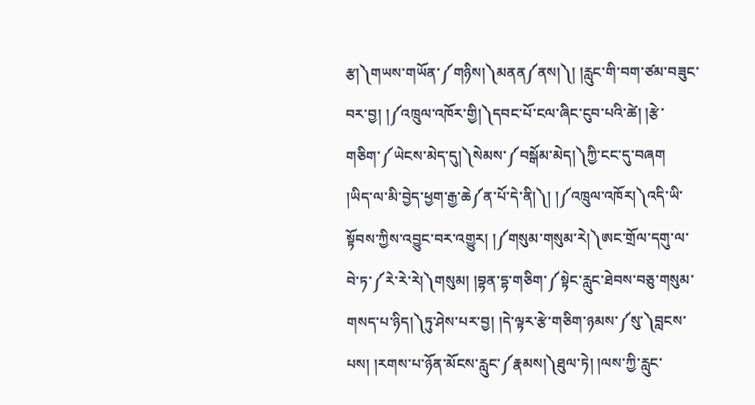རྩ།༽གཡས་གཡོན་༼གཉིས།༽མནན༼ནས།༽། །རླུང་གི་བག་ཙམ་བཟུང་བར་བྱ། །༼འཁྲུལ་འཁོར་གྱི།༽དབང་པོ་ངལ་ཞིང་ངུབ་པའི་ཚེ། །རྩེ་གཅིག་༼ཡེངས་མེད་དུ།༽སེམས་༼བསྒོམ་མེད།༽ཀྱི་ངང་དུ་བཞག
།ཡིད་ལ་མི་བྱེད་ཕྱག་རྒྱ་ཆེ༼ན་པོ་དེ་ནི།༽། །༼འཁྲུལ་འཁོར།༽འདི་ཡི་སྟོབས་ཀྱིས་འབྱུང་བར་འགྱུར། །༼གསུམ་གསུམ་རེ།༽ཨང་གྲོལ་དགུ་ལ་བེ་ཏ་༼རེ་རེ་རེ།༽གསུམ། །བྷན་དྷ་གཅིག་༼སྟེང་རླུང་ཐེབས་བཅུ་གསུམ་གསད་པ་ཉིད།༽ཏུ་ཤེས་པར་བྱ། །དེ་ལྟར་རྩེ་གཅིག་ཉམས་༼སུ་༽བླངས་པས། །རགས་པ་ཉོན་མོངས་རླུང་༼རྣམས།༽ཐུལ་ཏེ། །ལས་ཀྱི་རླུང་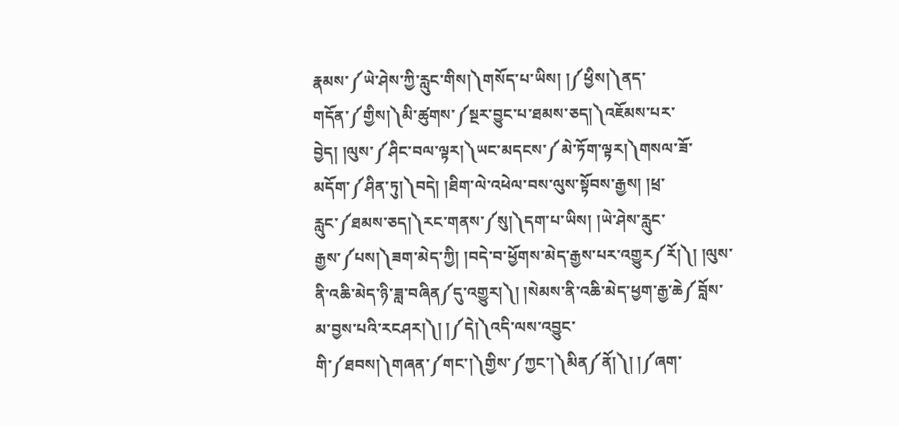རྣམས་༼ཡེ་ཤེས་ཀྱི་རླུང་གིས།༽གསོད་པ་ཡིས། །༼ཕྱིས།༽ནད་གདོན་༼གྱིས།༽མི་ཚུགས་༼སྔར་བྱུང་པ་ཐམས་ཅད།༽འཇོམས་པར་བྱེད། །ལུས་༼ཤིང་བལ་ལྟར།༽ཡང་མདངས་༼མེ་ཏོག་ལྟར།༽གསལ་ཟོ་མདོག་༼ཤིན་ཏུ།༽བདེ། །ཐིག་ལེ་འཕེལ་བས་ལུས་སྟོབས་རྒྱས། །ཕྲ་རླུང་༼ཐམས་ཅད།༽རང་གནས་༼སུ།༽དག་པ་ཡིས། །ཡེ་ཤེས་རླུང་རྒྱས་༼པས།༽ཟག་མེད་ཀྱི། །བདེ་བ་ཕྱོགས་མེད་རྒྱས་པར་འགྱུར༼རོ།༽། །ལུས་ནི་འཆི་མེད་ཉི་ཟླ་བཞིན༼དུ་འགྱུར།༽། །སེམས་ནི་འཆི་མེད་ཕྱག་རྒྱ་ཆེ༼བློས་མ་བྱས་པའི་རངཤར།༽། །༼དེ།༽འདི་ལས་འབྱུང་གི་༼ཐབས།༽གཞན་༼གང་།༽གྱིས་༼ཀྱང་།༽མིན༼ནོ།༽། །༼ཞག་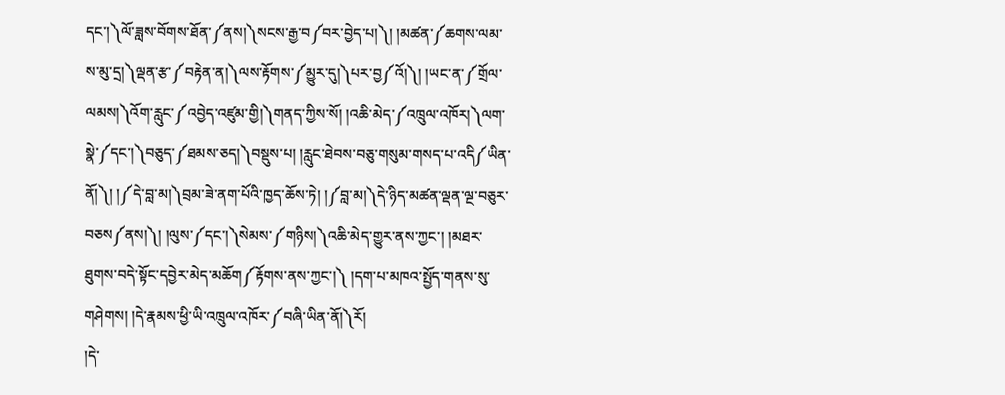དང་།༽ལོ་ཟླས་བོགས་ཐོན་༼ནས།༽སངས་རྒྱ་བ༼བར་བྱེད་པ།༽། །མཚན་༼ཆགས་ལམ་ས་མུ་དྲ།༽ལྡན་རྩ་༼བརྟེན་ན།༽ལས་རྟོགས་༼མྱུར་དུ།༽པར་བྱ༼འོ།༽། །ཡང་ན་༼གྲོལ་ལམས།༽འོག་རླུང་༼འབྱེད་འཛུམ་གྱི།༽གནད་ཀྱིས་སོ། །འཆི་མེད་༼འཁྲུལ་འཁོར།༽ལག་སྣེ་༼དང་།༽བཅུད་༼ཐམས་ཅད།༽བསྡུས་པ། །རླུང་ཐེབས་བཅུ་གསུམ་གསད་པ་འདི༼ཡིན་ནོ།༽། །༼དེ་བླ་མ།༽བྲམ་ཟེ་ནག་པོའི་ཁྱད་ཆོས་ཏེ། །༼བླ་མ།༽དེ་ཉིད་མཚན་ལྡན་ལྔ་བཅུར་བཅས༼ནས།༽། །ལུས་༼དང་།༽སེམས་༼གཉིས།༽འཆི་མེད་གྱུར་ནས་ཀྱང་། །མཐར་ཐུགས་བདེ་སྟོང་དབྱེར་མེད་མཆོག༼རྟོགས་ནས་ཀྱང་།༽ །དག་པ་མཁའ་སྤྱོད་གནས་སུ་གཤེགས། །དེ་རྣམས་ཕྱི་ཡི་འཁྲུལ་འཁོར་༼བཞི་ཡིན་ནོ།༽རོ།
།དེ་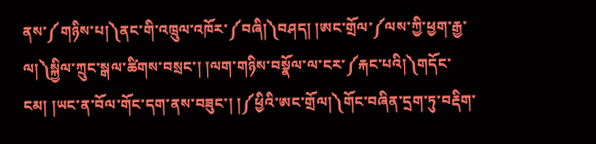ནས་༼གཉིས་པ།༽ནང་གི་འཁྲུལ་འཁོར་༼བཞི།༽བཤད། །ཨང་གྲོལ་༼ལས་ཀྱི་ཕྱག་རྒྱ་ལ།༽སྐྱིལ་ཀྲུང་སྒལ་ཚིགས་བསྲང་། །ལག་གཉིས་བསྣོལ་ལ་ངར་༼རྐང་པའི།༽གདོང་ངམ། །ཡང་ན་བོལ་གོང་དག་ནས་བཟུང་། །༼ཕྱིའི་ཨང་གྲོལ།༽གོང་བཞིན་དྲག་ཏུ་བརྡིག་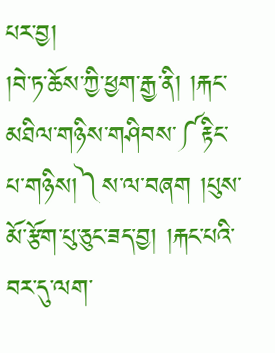པར་བྱ།
།བེ་ཏ་ཆོས་ཀྱི་ཕྱག་རྒྱ་ནི། །རྐང་མཐིལ་གཉིས་གཤིབས་༼རྟིང་པ་གཉིས།༽ས་ལ་བཞག །པུས་མོ་རྩོག་པུ་ཅུང་ཟད་བྱ། །རྐང་པའི་བར་དུ་ལག་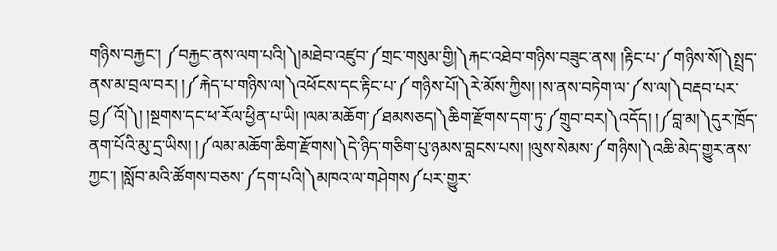གཉིས་བརྐྱང་། ༼བརྐྱང་ནས་ལག་པའི།༽།མཐེབ་འཛུབ་༼གྲང་གསུམ་གྱི།༽རྐང་འཐེབ་གཉིས་བཟུང་ནས། །རྟིང་པ་༼གཉིས་སོ།༽སྤྲད་ནས་མ་བྲལ་བར། །༼རྐེད་པ་གཉིས་ལ།༽འཕོངས་དང་རྟིང་པ་༼གཉིས་པོ།༽རེ་མོས་ཀྱིས། །ས་ནས་བཏེག་ལ་༼ས་ལ།༽བརྡབ་པར་བྱ༼འོ།༽། །སྔགས་དང་ཕ་རོལ་ཕྱིན་པ་ཡི། །ལམ་མཆོག་༼ཐམསཅད།༽ཆིག་རྫོགས་དག་ཏུ་༼གྲུབ་བར།༽འདོད། །༼བླ་མ།༽དུར་ཁྲོད་ནག་པོའི་མུ་དྲ་ཡིས། །༼ལམ་མཆོག་ཆིག་རྫོགས།༽དེ་ཉིད་གཅིག་པུ་ཉམས་བླངས་པས། །ལུས་སེམས་༼གཉིས།༽འཆི་མེད་གྱུར་ནས་ཀྱང་། །སློབ་མའི་ཚོགས་བཅས་༼དག་པའི།༽མཁའ་ལ་གཤེགས༼པར་གྱུར་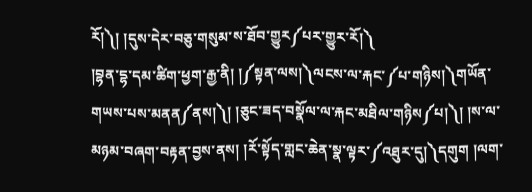རོ།༽། །དུས་དེར་བཅུ་གསུམ་ས་ཐོབ་གྱུར༼པར་གྱུར་རོ།༽
།བྷན་དྷ་དམ་ཚིག་ཕྱག་རྒྱ་ནི། །༼སྟན་ལས།༽ལངས་ལ་རྐང་༼པ་གཉིས།༽གཡོན་གཡས་པས་མནན༼ནས།༽། །ཅུང་ཟད་བསྣོལ་ལ་རྐང་མཐིལ་གཉིས༼པ།༽། །ས་ལ་མཉམ་བཞག་བརྟན་བྱས་ནས། །རོ་སྟོད་གླང་ཆེན་སྣ་ལྟར་༼འཐུར་དུ།༽དགུག །ལག་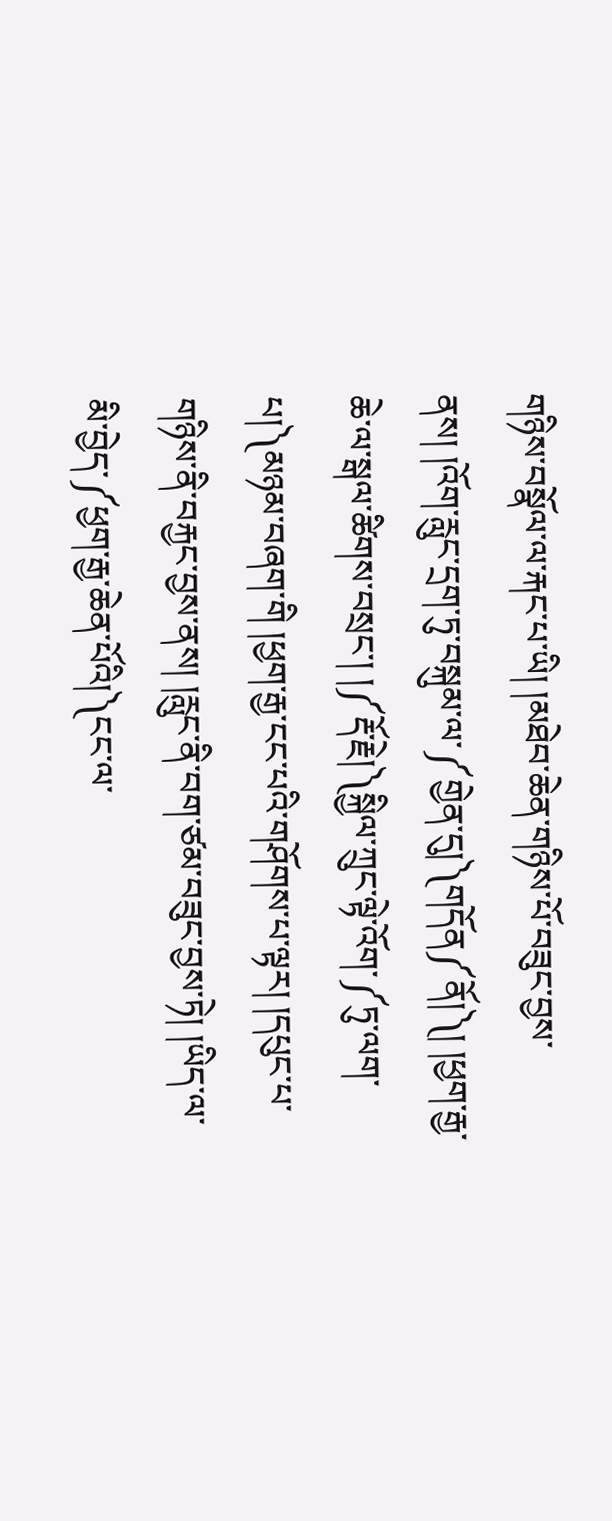གཉིས་བསྣོལ་ལ་རྐང་པ་ཡི། །མཐེབ་ཆེན་གཉིས་པོ་བཟུང་བྱས་ནས། །འོག་རླུང་དྲག་ཏུ་བསྐུམ་ལ་༼གྱེན་དུ།༽གདོན༼ནོ།༽། །ཕྱག་རྒྱ་ཆེ་ལ་སྒལ་ཚིགས་བསྲང་། །༼རྡོ་རྗེ།༽སྐྱིལ་ཀྲུང་ལྟེ་འོག་༼ཏུ་ལག་པ།༽མཉམ་བཞག་གི །ཕྱག་རྒྱ་ངང་པའི་གཤོགས་པ་ལྟར། །དཔུང་པ་གཉིས་ནི་བརྐྱང་བྱས་ནས། །རླུང་ནི་བག་ཙམ་བཟུང་བྱས་ཏེ། །ཡིད་ལ་མི་བྱེད་༼ཕྱག་རྒྱ་ཆེན་པོའི།༽ངང་ལ་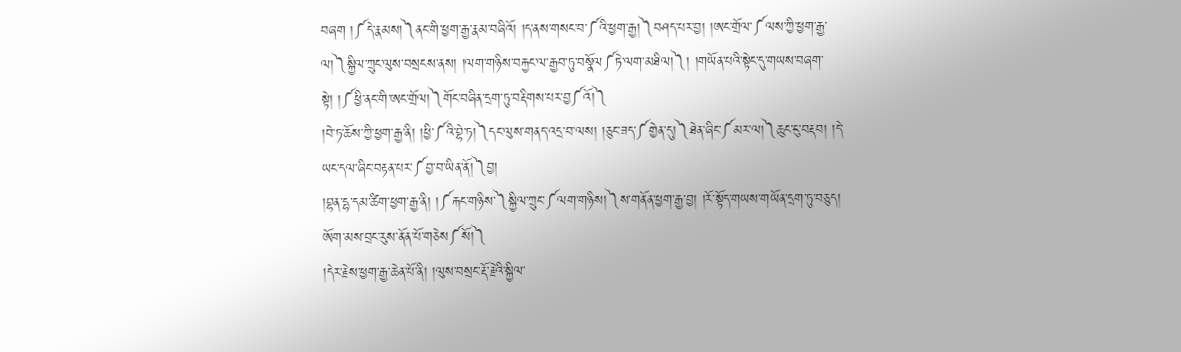བཞག །༼དེ་རྣམས།༽ནང་གི་ཕྱག་རྒྱ་རྣམ་བཞིའོ། །ད་ནས་གསང་བ་༼འི་ཕྱག་རྒྱ།༽བཤད་པར་བྱ། །ཨང་གྲོལ་༼ལས་ཀྱི་ཕྱག་རྒྱ་ལ།༽སྐྱིལ་ཀྲུང་ལུས་བསྲངས་ནས། །ལག་གཉིས་བརྐྱང་ལ་རྒྱབ་ཏུ་བསྣོལ༼ཏེ་ལག་མཐིལ།༽། །གཡོན་པའི་སྟེང་དུ་གཡས་བཞག་སྟེ། །༼ཕྱི་ནང་གི་ཨང་གྲོལ།༽གོང་བཞིན་དྲག་ཏུ་བརྡིགས་པར་བྱ༼འོ།༽
།བེ་ཏ་ཆོས་ཀྱི་ཕྱག་རྒྱ་ནི། །ཕྱི་༼འི་བྷེ་ཏ།༽དང་ལུས་གནད་འདྲ་བ་ལས། །ཅུང་ཟད་༼གྱེན་དུ།༽ཐེན་ཞིང་༼མར་ལ།༽ཆུང་ངུ་བརྡབ། །དེ་ཡང་དལ་ཞིང་བརྟན་པར་༼བྱ་བ་ཡིན་ནོ།༽བྱ།
།བྷན་དྷ་དམ་ཚིག་ཕྱག་རྒྱ་ནི། །༼རྐང་གཉིས་༽སྐྱིལ་ཀྲུང་༼ལག་གཉིས།༽ས་གནོན་ཕྱག་རྒྱ་བྱ། །རོ་སྟོད་གཡས་གཡོན་དྲག་ཏུ་བཅུད། ཨོག་མས་བྲང་རུས་ནོན་པོ་གཅེས༼སོ།༽
།དེར་རྗེས་ཕྱག་རྒྱ་ཆེན་པོ་ནི། །ལུས་བསྲང་རྡོ་རྗེའི་སྐྱིལ་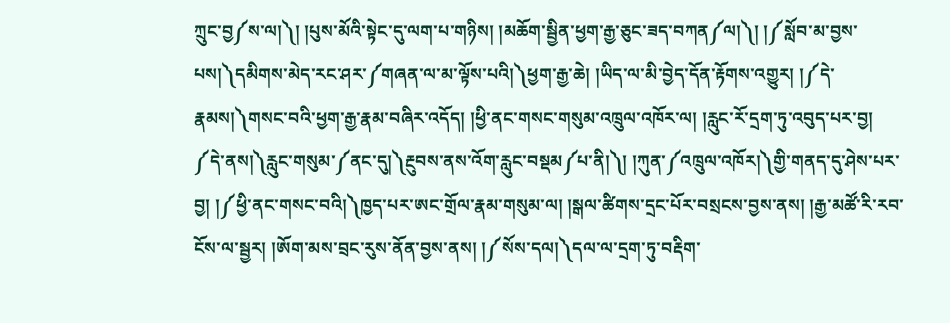ཀྲུང་བྱ༼ས་ལ།༽། །པུས་མོའི་སྟེང་དུ་ལག་པ་གཉིས། །མཆོག་སྦྱིན་ཕྱག་རྒྱ་ཅུང་ཟད་བཀན༼ལ།༽། །༼སློབ་མ་བྱས་པས།༽དམིགས་མེད་རང་ཤར་༼གཞན་ལ་མ་ལྟོས་པའི།༽ཕྱག་རྒྱ་ཆེ། །ཡིད་ལ་མི་བྱེད་དོན་རྟོགས་འགྱུར། །༼དེ་རྣམས།༽གསང་བའི་ཕྱག་རྒྱ་རྣམ་བཞིར་འདོད། །ཕྱི་ནང་གསང་གསུམ་འཁྲུལ་འཁོར་ལ། །རླུང་རོ་དྲག་ཏུ་འབུད་པར་བྱ།
༼དེ་ནས།༽རླུང་གསུམ་༼ནང་དུ།༽རྔུབས་ནས་འོག་རླུང་བསྡམ༼པ་ནི།༽། །ཀུན་༼འཁྲུལ་འཁོར།༽གྱི་གནད་དུ་ཤེས་པར་བྱ། །༼ཕྱི་ནང་གསང་བའི།༽ཁྱད་པར་ཨང་གྲོལ་རྣམ་གསུམ་ལ། །སྒལ་ཚིགས་དྲང་པོར་བསྲངས་བྱས་ནས། །རྒྱ་མཚོ་རི་རབ་ངོས་ལ་སྦྱར། །ཨོག་མས་བྲང་རུས་ནོན་བྱས་ནས། །༼སོས་དལ།༽དལ་ལ་དྲག་ཏུ་བརྡིག་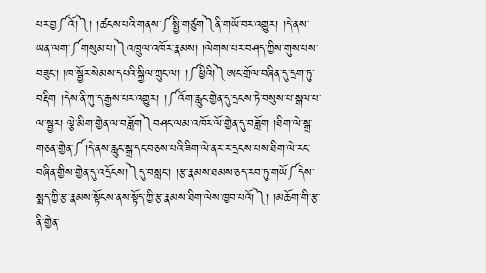པར་བྱ༼འོ།༽། །ཚངས་པའི་གནས་༼སྤྱི་གཙུག༽ནི་གཡོ་བར་འགྱུར། །དེ་ནས་ཡན་ལག་༼གསུམ་པ།༽འཁྲུལ་འཁོར་རྣམས། །ལེགས་པར་བཤད་ཀྱིས་གུས་པས་བཟུང་། །ཁ་སྦྱོར་སེམས་དཔའི་སྐྱིལ་ཀྲུང་ལ། །༼ཕྱིའི།༽ཨང་གྲོལ་བཞིན་དུ་དྲག་ཏུ་བརྡིག །དེས་ནི་ཀུ་ད་རྒྱས་པར་འགྱུར། །༼འོག་རླུང་གྱེན་དུ་དྲངས་ཏེ་བསུས་པ་སྒལ་པ་ལ་སྦྱར། ལྕེ་མིག་གྱེན་ལ་བཟློག༽བཤང་ལམ་འཁོར་ལོ་གྱེན་དུ་བཟློག །ཐིག་ལེ་སྒྲ་གཅན་གྱེན་༼།དེ་ནས་རླུང་སྒྲ་དང་བཅས་པའི་ཟིག་ལེ་ནར་ར་དྲངས་པས་ཐིག་ལེ་རང་བཞིན་གྱིས་གྱེན་དུ་འདྲོངས།༽དུ་བསླང་། །རྩ་རྣམས་ཐམས་ཅད་རབ་ཏུ་གཡོ༼དེས་སྨད་ཀྱི་རྩ་རྣམས་སྟོངས་ནས་སྟོད་ཀྱི་རྩ་རྣམས་ཐིག་ལེས་ཁྱབ་པའོ།༽། །མཆོག་གི་རྩ་ནི་གྱེན་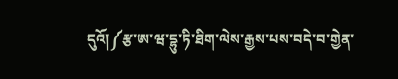དུའོ།༼རྩ་ཨ་ཝ་དྷུ་ཏི་ཐིག་ལེས་རྒྱས་པས་བདེ་བ་གྱེན་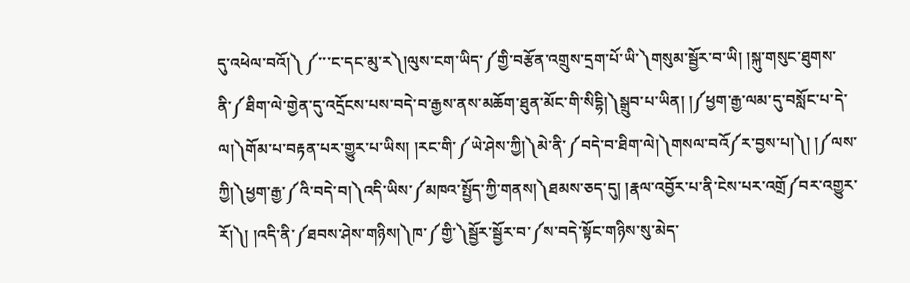དུ་འཕེལ་བའོ།༽ ༼་་་ང་དང་མུ་ར༽།ལུས་ངག་ཡིད་༼གྱི་བརྩོན་འགྲུས་དྲག་པོ་ཡི་༽གསུམ་སྦྱོར་བ་ཡི། །སྐུ་གསུང་ཐུགས་ནི་༼ཐིག་ལེ་གྱེན་དུ་འདྲོངས་པས་བདེ་བ་རྒྱས་ནས་མཆོག་ཐུན་མོང་གི་སིདྷི།༽སྒྲུབ་པ་ཡིན། །༼ཕྱག་རྒྱ་ལམ་དུ་བསློང་པ་དེ་ལ།༽གོམ་པ་བརྟན་པར་གྱུར་པ་ཡིས། །རང་གི་༼ཡེ་ཤེས་ཀྱི།༽མེ་ནི་༼བདེ་བ་ཐིག་ལེ།༽གསལ་བའོ༼ར་བྱས་པ།༽། །༼ལས་ཀྱི།༽ཕྱག་རྒྱ་༼འི་བདེ་བ།༽འདི་ཡིས་༼མཁའ་སྤྱོད་ཀྱི་གནས།༽ཐམས་ཅད་དུ། །རྣལ་འབྱོར་པ་ནི་ངེས་པར་འགྲོ༼བར་འགྱུར་རོ།༽། །འདི་ནི་༼ཐབས་ཤེས་གཉིས།༽ཁ་༼གྱི་༽སྦྱོར་སྦྱོར་བ་༼ས་བདེ་སྟོང་གཉིས་སུ་མེད་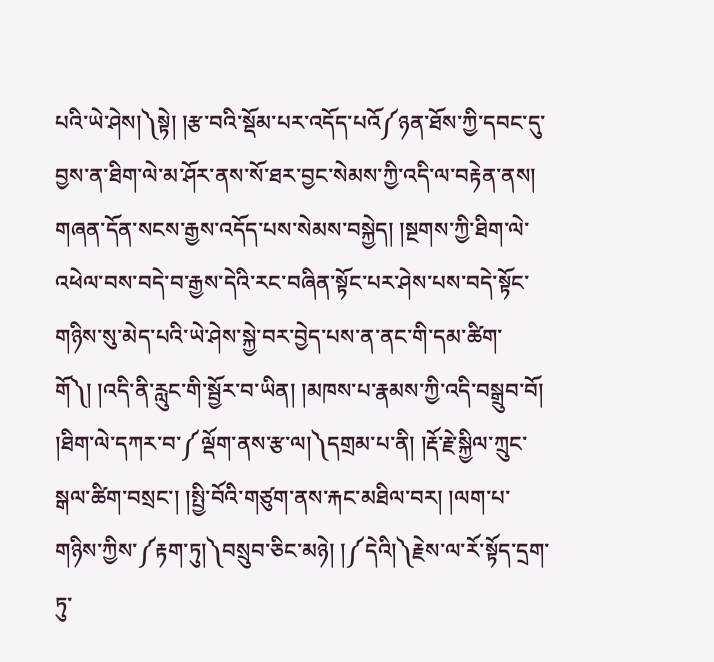པའི་ཡེ་ཤེས།༽སྟེ། །རྩ་བའི་སྡོམ་པར་འདོད་པའོ༼ཉན་ཐོས་ཀྱི་དབང་དུ་བྱས་ན་ཐིག་ལེ་མ་ཤོར་ནས་སོ་ཐར་བྱང་སེམས་ཀྱི་འདི་ལ་བརྟེན་ནས། གཞན་དོན་སངས་རྒྱས་འདོད་པས་སེམས་བསྐྱེད། །སྔགས་ཀྱི་ཐིག་ལེ་འཕེལ་བས་བདེ་བ་རྒྱས་དེའི་རང་བཞིན་སྟོང་པར་ཤེས་པས་བདེ་སྟོང་གཉིས་སུ་མེད་པའི་ཡེ་ཤེས་སྐྱེ་བར་བྱེད་པས་ན་ནང་གི་དམ་ཚིག་གོ༽། །འདི་ནི་རླུང་གི་སྦྱོར་བ་ཡིན། །མཁས་པ་རྣམས་ཀྱི་འདི་བསྒྲུབ་བོ།
།ཐིག་ལེ་དཀར་བ་༼ལྡོག་ནས་རྩ་ལ།༽དགྲམ་པ་ནི། །རྡོ་རྗེ་སྐྱིལ་ཀྲུང་སྒལ་ཚིག་བསྲང་། །སྤྱི་བོའི་གཙུག་ནས་རྐང་མཐིལ་བར། །ལག་པ་གཉིས་ཀྱིས་༼རྟག་ཏུ།༽བསྲུབ་ཅིང་མཉེ། །༼དེའི།༽རྗེས་ལ་རོ་སྟོད་དྲག་ཏུ་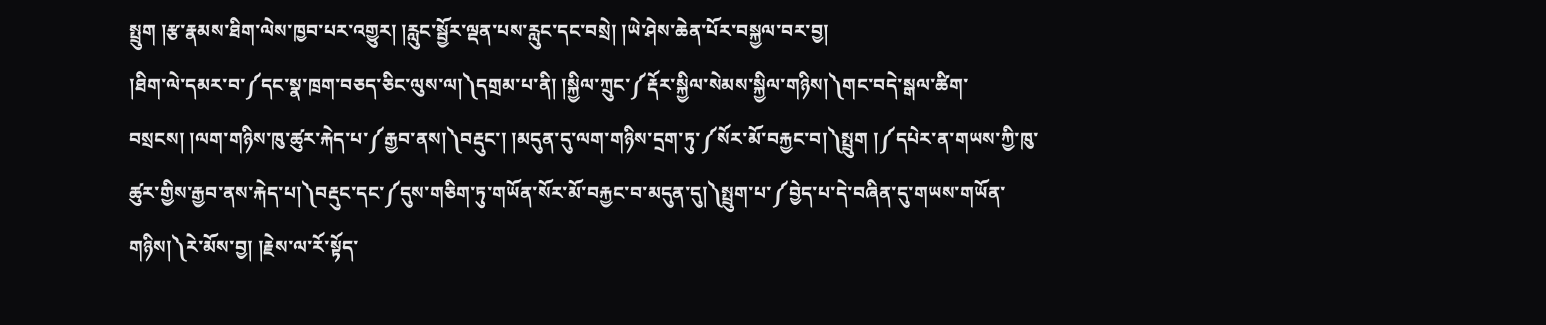སྤྲུག །རྩ་རྣམས་ཐིག་ལེས་ཁྱབ་པར་འགྱུར། །རླུང་སྦྱོར་ལྡན་པས་རླུང་དང་བསྲེ། །ཡེ་ཤེས་ཆེན་པོར་བསྐྱལ་བར་བྱ།
།ཐིག་ལེ་དམར་བ་༼དང་སྣ་ཁྲག་བཅད་ཅིང་ལུས་ལ།༽དགྲམ་པ་ནི། །སྐྱིལ་ཀྲུང་༼རྡོར་སྐྱིལ་སེམས་སྐྱིལ་གཉིས།༽གང་བདེ་སྒལ་ཚིག་བསྲངས། །ལག་གཉིས་ཁུ་ཚུར་རྐེད་པ་༼རྒྱབ་ནས།༽བརྡུང་། །མདུན་དུ་ལག་གཉིས་དྲག་ཏུ་༼སོར་མོ་བརྐྱང་བ།༽སྤྲུག །༼དཔེར་ན་གཡས་ཀྱི་ཁུ་ཚུར་གྱིས་རྒྱབ་ནས་རྐེད་པ།༽བརྡུང་དང་༼དུས་གཅིག་ཏུ་གཡོན་སོར་མོ་བརྐྱང་བ་མདུན་དུ།༽སྤྲུག་པ་༼བྱེད་པ་དེ་བཞིན་དུ་གཡས་གཡོན་གཉིས།༽རེ་མོས་བྱ། །རྗེས་ལ་རོ་སྟོད་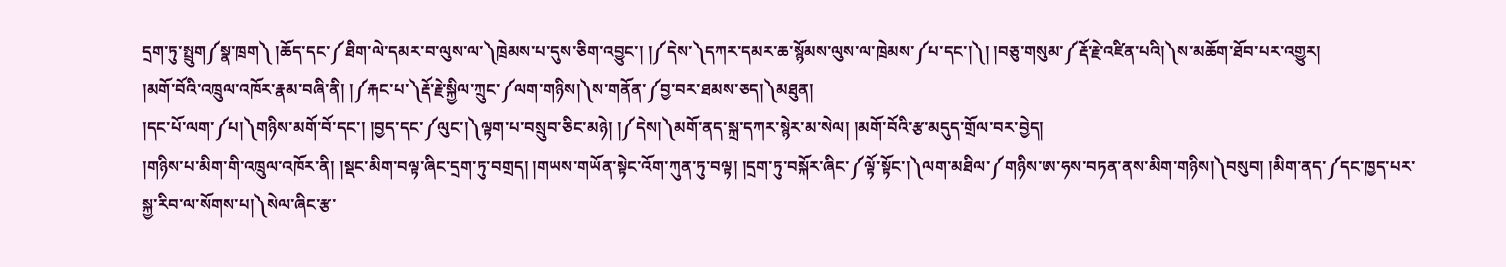དྲག་ཏུ་སྤྲུག༼སྣ་ཁྲག༽ །ཆོད་དང་༼ཐིག་ལེ་དམར་བ་ལུས་ལ་༽ཁྲེམས་པ་དུས་ཅིག་འབྱུང་། །༼དེས་༽དཀར་དམར་ཆ་སྙོམས་ལུས་ལ་ཁྲེམས་༼པ་དང་།༽། །བཅུ་གསུམ་༼རྡོ་རྗེ་འཛིན་པའི།༽ས་མཆོག་ཐོབ་པར་འགྱུར།
།མགོ་བོའི་འཁྲུལ་འཁོར་རྣམ་བཞི་ནི། །༼རྐང་པ་༽རྡོ་རྗེ་སྐྱིལ་ཀྲུང་༼ལག་གཉིས།༽ས་གནོན་༼བྱ་བར་ཐམས་ཅད།༽མཐུན།
།དང་པོ་ལག་༼པ།༽གཉིས་མགོ་བོ་དང་། །བྱད་དང་༼ལུང་།༽ལྟག་པ་བསྲུབ་ཅིང་མཉེ། །༼དེས།༽མགོ་ནད་སྐྲ་དཀར་སྙེར་མ་སེལ། །མགོ་བོའི་རྩ་མདུད་གྲོལ་བར་བྱེད།
།གཉིས་པ་མིག་གི་འཁྲུལ་འཁོར་ནི། །སྡང་མིག་བལྟ་ཞིང་དྲག་ཏུ་བགྲད། །གཡས་གཡོན་སྟེང་འོག་ཀུན་ཏུ་བལྟ། །དྲག་ཏུ་བསྐོར་ཞིང་༼ལྟོ་སྟོང་།༽ལག་མཐིལ་༼གཉིས་ཨ་ཧས་བཏན་ནས་མིག་གཉིས།༽བསུབ། །མིག་ནད་༼དང་ཁྱད་པར་སྐྱ་རིབ་ལ་སོགས་པ།༽སེལ་ཞིང་རྩ་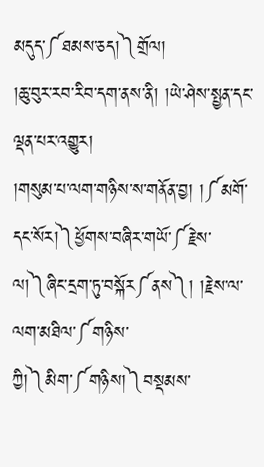མདུད་༼ཐམས་ཅད།༽གྲོལ།
།ཆུ་བུར་རབ་རིབ་དག་ནས་ནི། །ཡེ་ཤེས་སྤྱན་དང་ལྡན་པར་འགྱུར།
།གསུམ་པ་ལག་གཉིས་ས་གནོན་བྱ། །༼མགོ་དང་སོར།༽ཕྱོགས་བཞིར་གཡོ་༼རྗེས་ལ།༽ཞིང་དྲག་ཏུ་བསྐོར༼ནས༽། །རྗེས་ལ་ལག་མཐིལ་༼གཉིས་ཀྱི།༽མིག་༼གཉིས།༽བསྡམས་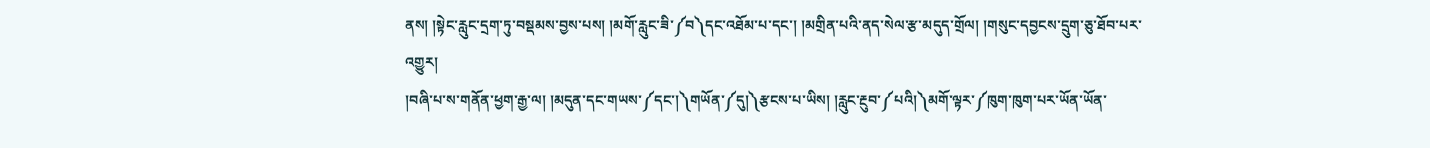ནས། །སྟེང་རླུང་དྲག་ཏུ་བསྡམས་བྱས་པས། །མགོ་རླུང་ཟི་༼བ༽དང་འཐོམ་པ་དང་། །མགྲིན་པའི་ནད་སེལ་རྩ་མདུད་གྲོལ། །གསུང་དབྱངས་དྲུག་ཅུ་ཐོབ་པར་འགྱུར།
།བཞི་པ་ས་གནོན་ཕྱག་རྒྱ་ལ། །མདུན་དང་གཡས་༼དང་།༽གཡོན་༼དུ།༽རྩངས་པ་ཡིས། །རླུང་རྔུབ་༼པའི།༽མགོ་ལྟར་༼ཁུག་ཁུག་པར་ཡོན་ཡོན་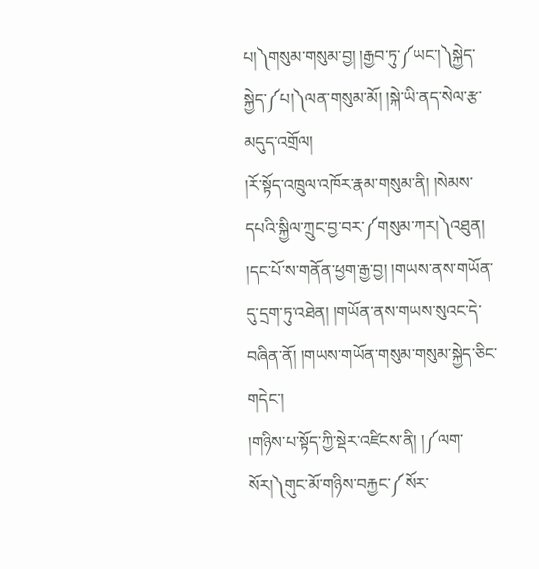པ།༽གསུམ་གསུམ་བྱ། །རྒྱབ་ཏུ་༼ཡང་།༽སྐྱེད་སྐྱེད་༼པ།༽ལན་གསུམ་མོ། །སྐེ་ཡི་ནད་སེལ་རྩ་མདུད་འགྲོལ།
།རོ་སྟོད་འཁྲུལ་འཁོར་རྣམ་གསུམ་ནི། །སེམས་དཔའི་སྐྱིལ་ཀྲུང་བྱ་བར་༼གསུམ་ཀར།༽འཐུན།
།དང་པོ་ས་གནོན་ཕྱག་རྒྱ་བྱ། །གཡས་ནས་གཡོན་དུ་དྲག་ཏུ་འཐེན། །གཡོན་ནས་གཡས་སུའང་དེ་བཞིན་ནོ། །གཡས་གཡོན་གསུམ་གསུམ་སྐྱེད་ཅིང་གདེང་།
།གཉིས་པ་སྟོད་ཀྱི་སྡེར་འཛིངས་ནི། །༼ལག་སོར།༽གུང་མོ་གཉིས་བརྐྱང་༼སོར་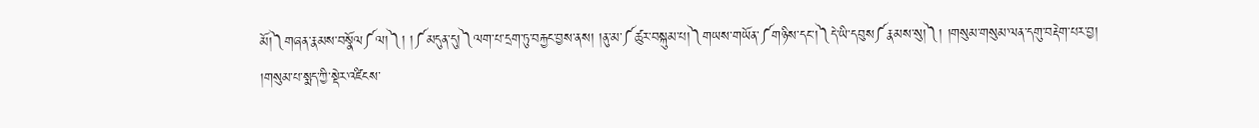མོ།༽གཞན་རྣམས་བསྣོལ༼ལ།༽། །༼མདུན་དུ།༽ལག་པ་དྲག་ཏུ་བརྐྱང་བྱས་ནས། །ནུ་མ་༼ཚུར་བསྐུམ་པ།༽གཡས་གཡོན་༼གཉིས་དང་།༽དེ་ཡི་དབུས༼རྣམས་སུ།༽། །གསུམ་གསུམ་ལན་དགུ་བརྡེག་པར་བྱ།
།གསུམ་པ་སྨད་ཀྱི་སྡེར་འཛིངས་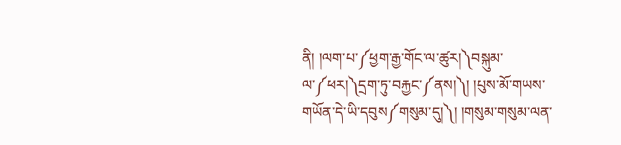ནི། །ལག་པ་༼ཕྱག་རྒྱ་གོང་ལ་ཚུར།༽བསྐུམ་ལ་༼ཕར།༽དྲག་ཏུ་བརྐྱང་༼ནས།༽། །པུས་མོ་གཡས་གཡོན་དེ་ཡི་དབུས༼གསུམ་དུ།༽། །གསུམ་གསུམ་ལན་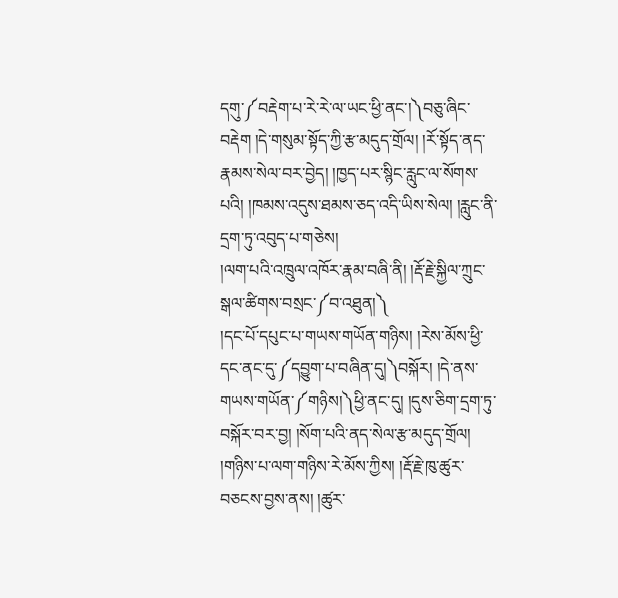དགུ་༼བརྡེག་པ་རེ་རེ་ལ་ཡང་ཕྱི་ནང་།༽བཅུ་ཞིང་བརྡེག །དེ་གསུམ་སྟོད་ཀྱི་རྩ་མདུད་གྲོལ། །རོ་སྟོད་ནད་རྣམས་སེལ་བར་བྱེད། །ཁྱད་པར་སྙིང་རླུང་ལ་སོགས་པའི། །ཁམས་འདུས་ཐམས་ཅད་འདི་ཡིས་སེལ། །རླུང་ནི་དྲག་ཏུ་འབུད་པ་གཅེས།
།ལག་པའི་འཁྲུལ་འཁོར་རྣམ་བཞི་ནི། །རྡོ་རྗེ་སྐྱིལ་ཀྲུང་སྒལ་ཚིགས་བསྲང་༼བ་འཐུན།༽
།དང་པོ་དཔུང་པ་གཡས་གཡོན་གཉིས། །རེས་མོས་ཕྱི་དང་ནང་དུ་༼དབྱུག་པ་བཞིན་དུ།༽བསྐོར། །དེ་ནས་གཡས་གཡོན་༼གཉིས།༽ཕྱི་ནང་དུ། །དུས་ཅིག་དྲག་ཏུ་བསྐོར་བར་བྱ། །སོག་པའི་ནད་སེལ་རྩ་མདུད་གྲོལ།
།གཉིས་པ་ལག་གཉིས་རེ་མོས་ཀྱིས། །རྡོ་རྗེ་ཁུ་ཚུར་བཅངས་བྱས་ནས། །ཚུར་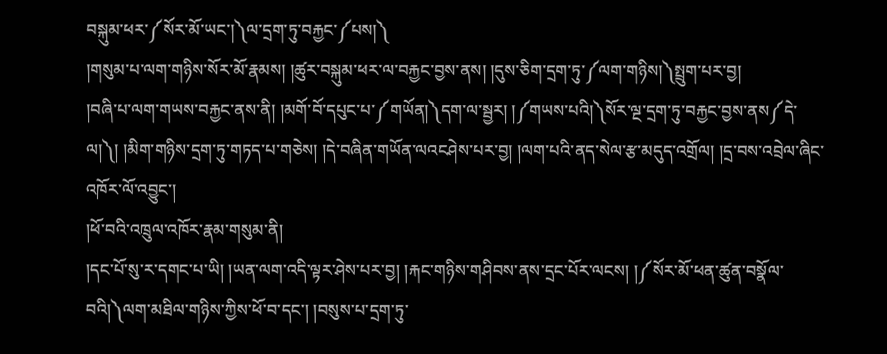བསྐུམ་ཕར་༼སོར་མོ་ཡང་།༽ལ་དྲག་ཏུ་བརྐྱང་༼པས།༽
།གསུམ་པ་ལག་གཉིས་སོར་མོ་རྣམས། །ཚུར་བསྐུམ་ཕར་ལ་བརྐྱང་བྱས་ནས། །དུས་ཅིག་དྲག་ཏུ་༼ལག་གཉིས།༽སྤྲུག་པར་བྱ།
།བཞི་པ་ལག་གཡས་བརྐྱང་ནས་ནི། །མགོ་བོ་དཔུང་པ་༼གཡོན།༽དག་ལ་སྦྱར། །༼གཡས་པའི།༽སོར་ལྔ་དྲག་ཏུ་བརྐྱང་བྱས་ནས༼དེ་ལ།༽། །མིག་གཉིས་དྲག་ཏུ་གཏད་པ་གཅེས། །དེ་བཞིན་གཡོན་ལའངཤེས་པར་བྱ། །ལག་པའི་ནད་སེལ་རྩ་མདུད་འགྲོལ། །དྲ་བས་འབྲེལ་ཞིང་འཁོར་ལོ་འབྱུང་།
།ཕོ་བའི་འཁྲུལ་འཁོར་རྣམ་གསུམ་ནི།
།དང་པོ་སུ་ར་དགང་པ་ཡི། །ཡན་ལག་འདི་ལྟར་ཤེས་པར་བྱ། །རྐང་གཉིས་གཤིབས་ནས་དྲང་པོར་ལངས། །༼སོར་མོ་ཕན་ཚུན་བསྣོལ་བའི།༽ལག་མཐིལ་གཉིས་ཀྱིས་ཕོ་བ་དང་། །བསུས་པ་དྲག་ཏུ་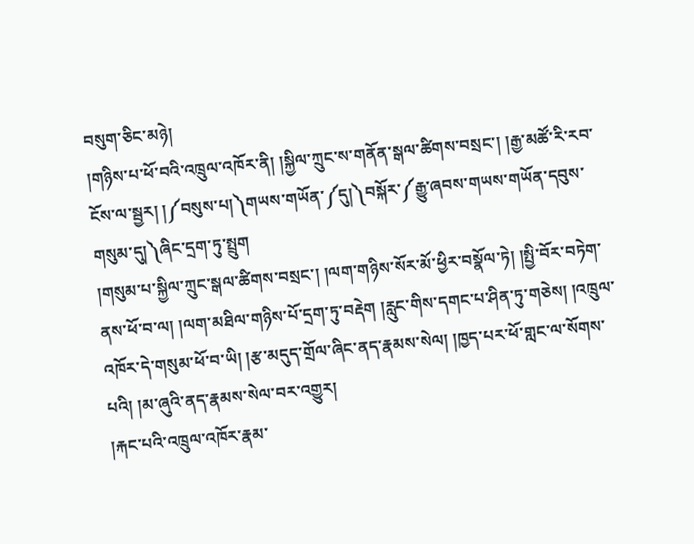བསུག་ཅིང་མཉེ།
།གཉིས་པ་ཕོ་བའི་འཁྲུལ་འཁོར་ནི། །སྐྱིལ་ཀྲུང་ས་གནོན་སྒལ་ཚིགས་བསྲང་། །རྒྱ་མཚོ་རི་རབ་ངོས་ལ་སྦྱར། །༼བསུས་པ།༽གཡས་གཡོན་༼དུ།༽བསྐོར་༼རྒྱུ་ཞབས་གཡས་གཡོན་དབུས་གསུམ་དུ།༽ཞིང་དྲག་ཏུ་སྤྲུག
།གསུམ་པ་སྐྱིལ་ཀྲུང་སྒལ་ཚིགས་བསྲང་། །ལག་གཉིས་སོར་མོ་ཕྱིར་བསྣོལ་ཏེ། །སྤྱི་བོར་བཏེག་ནས་ཕོ་བ་ལ། །ལག་མཐིལ་གཉིས་པོ་དྲག་ཏུ་བརྡེག །རླུང་གིས་དགང་པ་ཤིན་ཏུ་གཅེས། །འཁྲུལ་འཁོར་དེ་གསུམ་ཕོ་བ་ཡི། །རྩ་མདུད་གྲོལ་ཞིང་ནད་རྣམས་སེལ། །ཁྱད་པར་ཕོ་གླང་ལ་སོགས་པའི། །མ་ཞུའི་ནད་རྣམས་སེལ་བར་འགྱུར།
།རྐང་པའི་འཁྲུལ་འཁོར་རྣམ་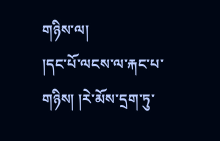གཉིས་ལ།
།དང་པོ་ལངས་ལ་རྐང་པ་གཉིས། །རེ་མོས་དྲག་ཏུ་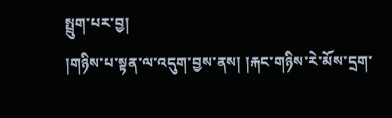སྤྲུག་པར་བྱ།
།གཉིས་པ་སྟན་ལ་འདུག་བྱས་ནས། །རྐང་གཉིས་རེ་མོས་དྲག་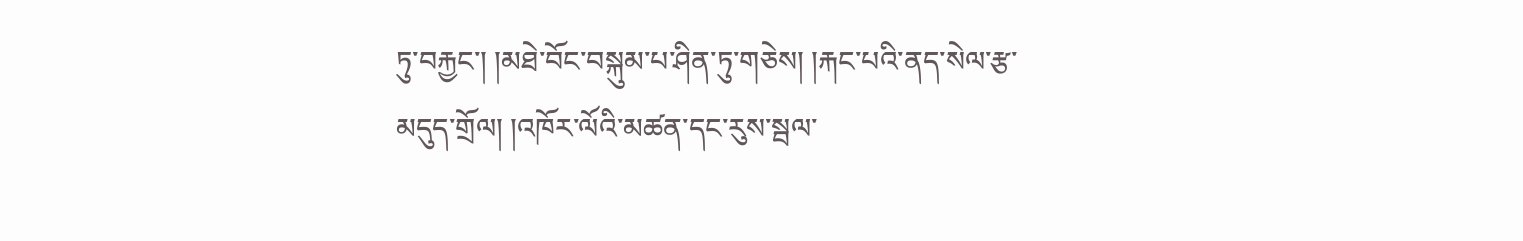ཏུ་བརྐྱང་། །མཐེ་བོང་བསྐུམ་པ་ཤིན་ཏུ་གཅེས། །རྐང་པའི་ནད་སེལ་རྩ་མདུད་གྲོལ། །འཁོར་ལོའི་མཚན་དང་རུས་སྦལ་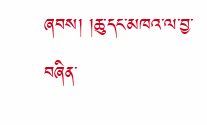ཞབས། །ཆུ་དང་མཁའ་ལ་བྱ་བཞིན་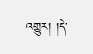འགྱུར། །དེ་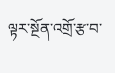ལྟར་སྔོན་འགྲོ་རྩ་བ་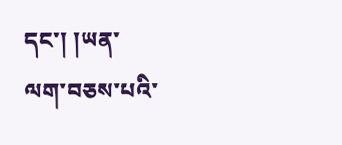དང་། །ཡན་ལག་བཅས་པའི་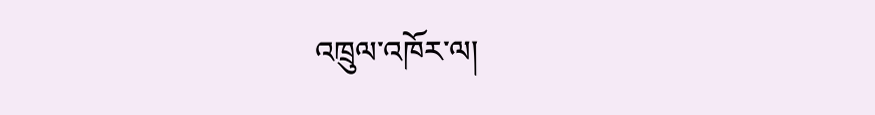འཁྲུལ་འཁོར་ལ།